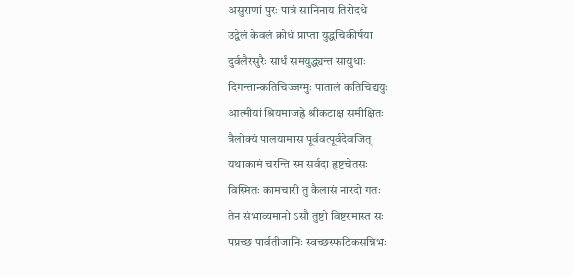असुराणां पुरः पात्रं सानिनाय तिरोदधे
उद्वेलं केवलं क्रोधं प्राप्ता युद्धचिकीर्षया
दुर्वलैरसुरैः सार्धं समयुद्ध्यन्त सायुधाः
दिगन्तान्कतिचिज्जग्मुः पातालं कतिचिद्ययुः
आत्मीयां श्रियमाजह्रे श्रीकटाक्ष समीक्षितः
त्रैलोक्यं पालयामास पूर्ववत्पूर्वदेवजित्
यथाकामं चरन्ति स्म सर्वदा हृष्टचेतसः
विस्मितः कामचारी तु कैलासं नारदो गतः
तेन संभाव्यमानो ऽसौ तुष्टो विष्टरमास्त सः
पप्रच्छ पार्वतीजानिः स्वच्छस्फटिकसन्निभः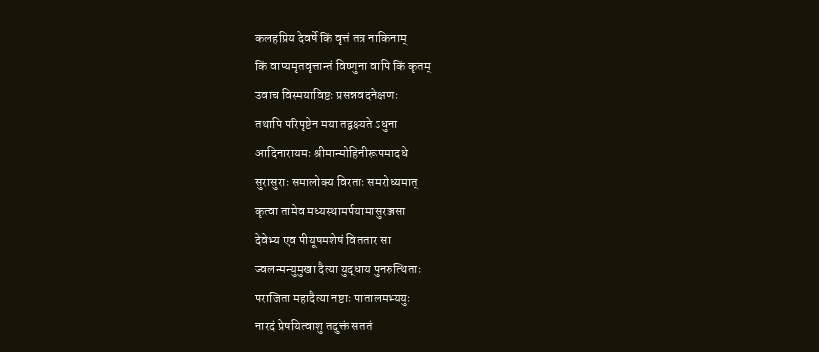कलहप्रिय देवर्षे किं वृत्तं तत्र नाकिनाम्
किं वाप्यमृतवृत्तान्तं विष्णुना वापि किं कृतम्
उवाच विस्मयाविष्टः प्रसन्नवदनेक्षणः
तथापि परिपृष्टेन मया तद्वक्ष्यते ऽधुना
आदिनारायमः श्रीमान्मोहिनीरूपमादधे
सुरासुराः समालोक्य विरताः समरोध्यमात्
कृत्वा तामेव मध्यस्थामर्पयामासुरञ्जसा
देवेभ्य एव पीयूषमशेषं विततार सा
ज्वलन्मन्युमुखा दैत्या युद्धाय पुनरुत्थिताः
पराजिता महादैत्या नष्टाः पातालमभ्ययुः
नारदं प्रेषयित्वाशु तदुक्तं सततं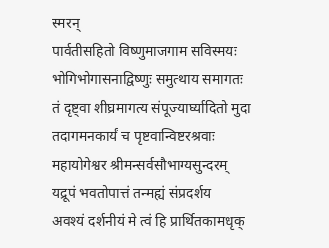स्मरन्
पार्वतीसहितो विष्णुमाजगाम सविस्मयः
भोगिभोगासनाद्विष्णुः समुत्थाय समागतः
तं दृष्ट्वा शीघ्रमागत्य संपूज्यार्घ्यादितो मुदा
तदागमनकार्यं च पृष्टवान्विष्टरश्रवाः
महायोगेश्वर श्रीमन्सर्वसौभाग्यसुन्दरम्
यद्रूपं भवतोपात्तं तन्मह्यं संप्रदर्शय
अवश्यं दर्शनीयं मे त्वं हि प्रार्थितकामधृक्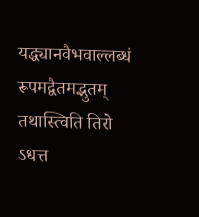यद्ध्यानवैभवाल्लब्धं रूपमद्वैतमद्भुतम्
तथास्त्विति तिरो ऽधत्त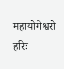महायोगेश्वरो हरिः